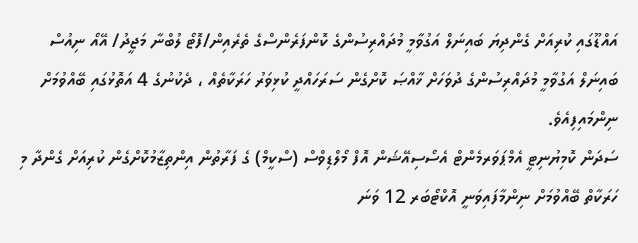އައްޑޫގައި ކުރިއަށް ގެންދިޔަ ބައިނަލް އަގުވާމީ މުދައްރިސުންގެ ކޮންފަރެންސްގެ ތެރެއިން/ފޮޓޯ ލުބްނާ މަޖީދު/ އޭއޯ ނިއުސް
ބައިނަލް އަގުވާމީ މުދައްރިސުންގެ ދުވަހަށް ޚާއްޞަ ކޮށްގެން ސަރަހައްދީ ކުޅިވަރު ހަރަކާތެއް ، ދެކުނުގެ 4 އަތޮޅުގައި ބޭއްވުމަށް ނިންމައިފިއެވެ.
ސަދަން ކޮމިޔުނިޓީ އެމްޕަވަރމެންޓް އެސޯސިއޭޝަން އޮފް މޯލްޑިވްސް (ސްކީމް) ގެ ފަރާތުން އިންތިޒާމުކޮށްގެން ކުރިއަށް ގެންދާ މި ހަރަކާތް ބޭއްވުމަށް ނިންމާފައިވަނީ އޮކްޓޯބަރ 12 ވަނަ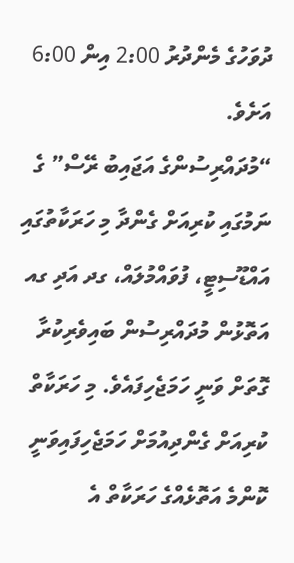ދުވަހުގެ މެންދުރު 2:00 އިން 6:00 އަށެވެ.
“މުދައްރިސުންގެ އަޖައިބު ރޭސް” ގެ ނަމުގައި ކުރިއަށް ގެންދާ މި ހަރަކާތުގައި އައްޑޫސިޓީ، ފުވައްމުލައް، ގދ އަދި ގއ އަތޮޅުން މުދައްރިސުން ބައިވެރިކުރާ ގޮތަށް ވަނީ ހަމަޖެހިފައެވެ. މި ހަރަކާތް ކުރިއަށް ގެންދިއުމަށް ހަމަޖެހިފައިވަނީ ކޮންމެ އަތޮޅެއްގެ ހަރަކާތް އެ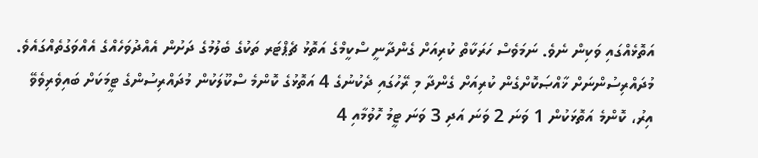އަތޮޅެއްގައި ވަކިން ނެވެ. ނަމަވެސް ހަރަކާތް ކުރިއަށް ގެންދާނީ ސްކީމްގެ އަތޮޅު ޗެޕްޓަރ ތަކުގެ ބެލުމުގެ ދަށުން އެއްދުވަހެއްގެ އެއްވަގުތެއްގައެވެ.
މުދައްރިސުންނަށް ޚާއްޞަކޮށްގެން ކުރިއަށް ގެންދާ މި ރޭހުގައި ދެކުނުގެ 4 އަތޮޅުގެ ކޮންމެ ސްކޫލަކުން މުދައްރިސުންގެ ޓީމަކަށް ބައިވެރިވެވޭ އިރު، ކޮންމެ އަތޮޅަކުން 1 ވަނަ 2 ވަނަ އަދި 3 ވަނަ ޓީމު ހޮވުމާއި 4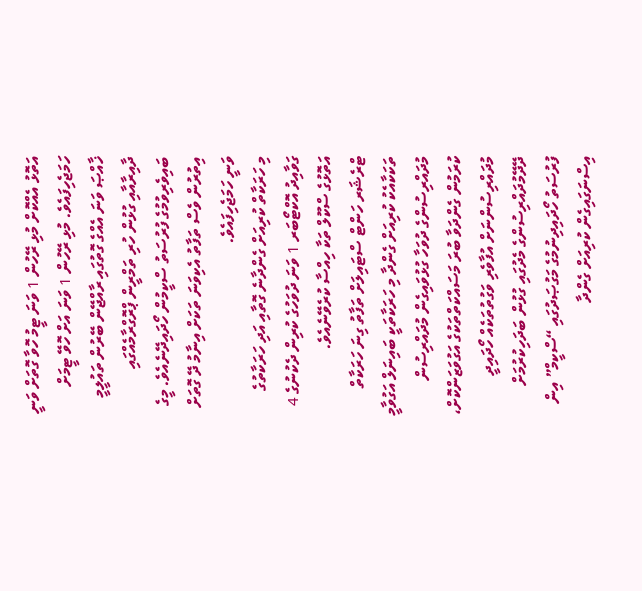އަތޮޅު އެއްކޮށް މުޅި ރޭހުން 1 ވަނަ ޓީމު ހޮވާ ގޮތަށް ވަނީ ހަމަޖެހިފައެވެ. މުޅި ރޭހުން 1 ވަނަ އަށް ހޮވޭ ޓީމަށް ޚާއްޞަ ވަނަ އެއްގެ ގޮތުގައި ރާއްޖޭން ބޭރުން ތައުލީމީ ދާއިރާއާއި ގުޅުން ހުރި ތަމްރީން ޕްރޮގްރާމެއްގައި ބައިވެރިވުމުގެ ފުރުސަތު ސްކީމުން ހޯދައިދޭނެއެވެ. މީގެ އިތުރުން ވެސް ތަފާތު އެކިވަނަ ތަކަށް އިނާމު ދޭ ގޮތަށް ވަނީ ހަމަޖެހިފައެވެ.
މި ހަރަކާތް ކުރިއަށް ގެންދާނެ ގޮތާއި އަދި ހަރަކާތުގެ ގަވާއިދު އޮކްޓޯބަރ 1 ވަނަ ދުވަހުގެ ކުރިން ދެކުނުގެ 4 އަތޮޅުގެ ސްކޫލް ތަކާ ހިއްސާ ކުރެވޭނެއެވެ.
ޓްރެޝަރ ހަންޓް ސްޓައިލަށް ތަފާތު ގިނަ ހަރަކާތް ތަކަކާއެކު ކުރިއަށް ގެންދާ މި ހަރަކާތަކީ ބައިނަލް އަގުވާމީ މުދައްރިސުންގެ ދުވަހާ ގުޅުވައިގެން މުދައްރިސުން ކުރަމުން ގެންދަވާ ބުރަ މަސައްކަތްތަކުގެ އަގުވަޒަންކޮށް، މުދައްރިސުންނަށް އުފާވެރި ވަގުތުތަކެއް ހޯދައިދީ ދޭދޭމުދައްރިސުންގެ މެދުގައި ގުޅުން ބަދަހިކުރުމަށް ފުރުސަތު ހޯދައިދިނުމުގެ މަގުޞަދުގައި “ސްކީމް” އިން އިސްނަގައިގެން ކުރިއަށް ގެންދާ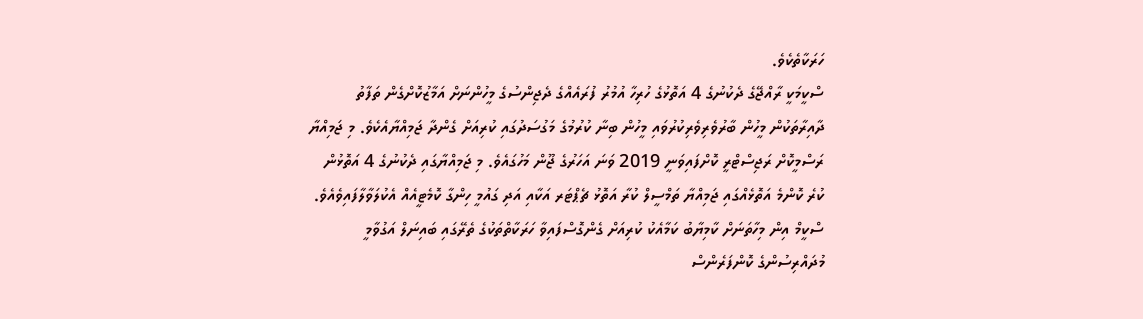ހަރަކާތެކެވެ.
ސްކީމަކީ ރާއްޖޭގެ ދެކުނުގެ 4 އަތޮޅުގެ ހުރިހާ އުމުރު ފުރައެއްގެ ދެޖިންސުގެ މީހުންނަށް އަމާޒުކޮށްގެން ތަފާތު ދާއިރާތަކުން މީހުން ބާރުވެރިވެރިކުރުވައި މީހުން ބިނާ ކުރުމުގެ މަގުސަދުގައި ކުރިއަށް ގެންދާ ޖަމިއްޔާއެކެވެ. މި ޖަމިއްޔާ ރަސްމީކޮށް ރަޖިސްޓްރީ ކޮށްފައިވަނީ 2019 ވަނަ އަހަރުގެ ޖޫން މަހުގައެވެ. މި ޖަމިއްޔާގައި ދެކުނުގެ 4 އަތޮޅުން ކުރެ ކޮންމެ އަތޮޅެއްގައި ޖަމިއްޔާ ތަމްސީލް ކުރާ އަތޮޅު ޗެޕްޓަރ އަކާއި އަދި ގައުމީ ހިންގާ ކޮމެޓީއެއް އެކުލަވާލާފައިވެއެވެ.
ސްކީމް އިން މިހާތަނަށް ކާމިޔާބު ކަމާއެކު ކުރިއަށް ގެންގޮސްފައިވާ ހަރަކާތްތަކުގެ ތެރޭގައި ބައިނަލް އަގުވާމީ މުދައްރިސުންގެ ކޮންފަރެންސް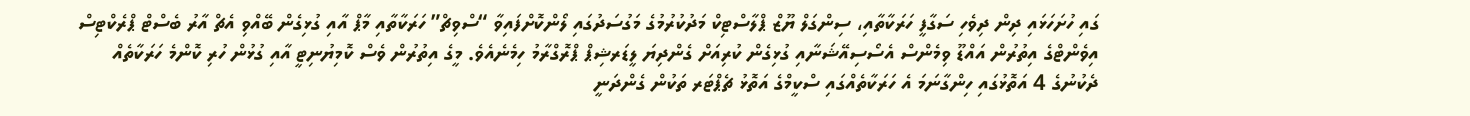ގައި ހުށަހަޅައި ދިން ދިވެހި ސަގާފީ ހަރަކާތާއި، ސިންގަލް ޔޫޒް ޕްލާސްޓިކް މަދުކުރުމުގެ މަގުސަދުގައި ލޯންކޮށްފައިވާ “ސްވިޗް” ހަރަކާތާއި މާޕް އާއި ގުޅިގެން ބޭއްވި އެޗް އާރު ބެސްޓް ޕްރެކްޓިސް އިވެންޓްގެ އިތުރުން އައްޑޫ ވިމެންސް އެސޯސިއޭޝަނާއި ގުޅިގެން ކުރިއަށް ގެންދިޔަ ލީޑަރޝިޕް ޕްރޮގްރާމު ހިމެނެއެވެ. މީގެ އިތުރުން ވެސް ކޮމިޔުނިޓީ އާއި ގުޅުން ހުރި ކޮންމެ ހަރަކާތެއް ދެކުނުގެ 4 އަތޮޅުގައި ހިންގާނަމަ އެ ހަރަކާތެއްގައި ސްކީމްގެ އަތޮޅު ޗެޕްޓަރ ތަކުން ގެންދަނީ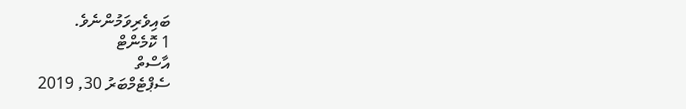ބައިވެރިވަމުންނެވެ.
1 ކޮމެންޓް
އާސްތް
ސެޕްޓެމްބަރު 30, 2019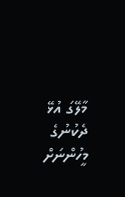މާލޭގަ އުޅޭ ދެކުނުގެ މީހުންނަށް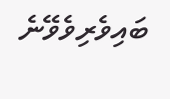ބައިވެރިވެވޭނެ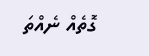ގޮތެއް ނެއްތަ